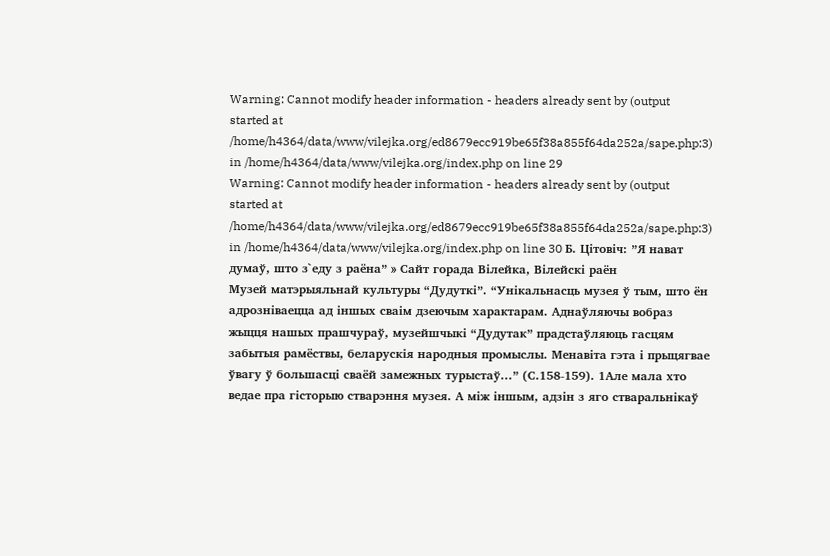Warning: Cannot modify header information - headers already sent by (output started at /home/h4364/data/www/vilejka.org/ed8679ecc919be65f38a855f64da252a/sape.php:3) in /home/h4364/data/www/vilejka.org/index.php on line 29
Warning: Cannot modify header information - headers already sent by (output started at /home/h4364/data/www/vilejka.org/ed8679ecc919be65f38a855f64da252a/sape.php:3) in /home/h4364/data/www/vilejka.org/index.php on line 30 Б. Цітовіч: ”Я нават думаў, што з`еду з раёна” » Сайт горада Вілейка, Вілейскі раён
Музей матэрыяльнай культуры “Дудуткі”. “Унікальнасць музея ў тым, што ён адрозніваецца ад іншых сваім дзеючым характарам. Аднаўляючы вобраз жыцця нашых прашчураў, музейшчыкі “Дудутак” прадстаўляюць гасцям забытыя рамёствы, беларускія народныя промыслы. Менавіта гэта і прыцягвае ўвагу ў большасці сваёй замежных турыстаў...” (С.158-159). 1Але мала хто ведае пра гісторыю стварэння музея. А між іншым, адзін з яго стваральнікаў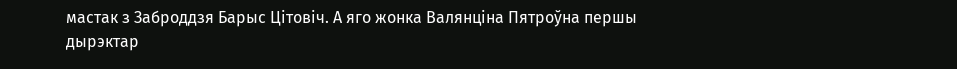мастак з Заброддзя Барыс Цітовіч. А яго жонка Валянціна Пятроўна першы дырэктар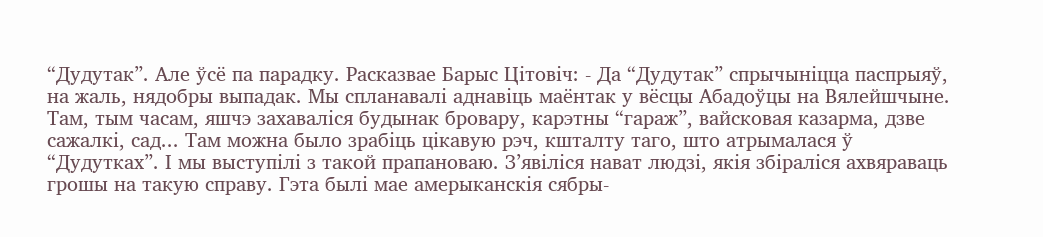“Дудутак”. Але ўсё па парадку. Расказвае Барыс Цітовіч: - Да “Дудутак” спрычыніцца паспрыяў, на жаль, нядобры выпадак. Мы спланавалі аднавіць маёнтак у вёсцы Абадоўцы на Вялейшчыне. Там, тым часам, яшчэ захаваліся будынак бровару, карэтны “гараж”, вайсковая казарма, дзве сажалкі, сад... Там можна было зрабіць цікавую рэч, кшталту таго, што атрымалася ў “Дудутках”. І мы выступілі з такой прапановаю. З’явіліся нават людзі, якія збіраліся ахвяраваць грошы на такую справу. Гэта былі мае амерыканскія сябры-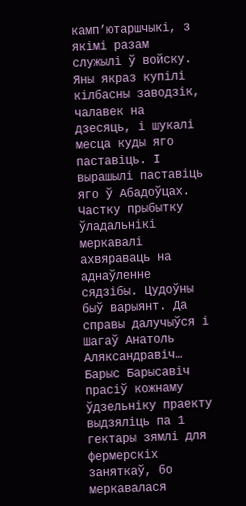камп’ютаршчыкі, з якімі разам служылі ў войску. Яны якраз купілі кілбасны заводзік, чалавек на дзесяць, і шукалі месца куды яго паставіць. І вырашылі паставіць яго ў Абадоўцах. Частку прыбытку ўладальнікі меркавалі ахвяраваць на аднаўленне сядзібы. Цудоўны быў варыянт. Да справы далучыўся і Шагаў Анатоль Аляксандравіч… Барыс Барысавіч прасіў кожнаму ўдзельніку праекту выдзяліць па 1 гектары зямлі для фермерскіх заняткаў, бо меркавалася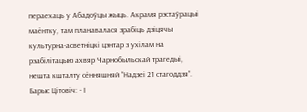пераехаць у Абадоўцы жыць. Акрамя рэстаўрацыі маёнтку, там планавалася зрабіць дзіцячы культурна-асветніцкі цэнтар з ухілам на рэабілітацыю ахвяр Чарнобыльскай трагедыі, нешта кшталту сённяшняй “Надзеі 21 стагоддзя”. Барыс Цітовіч: - І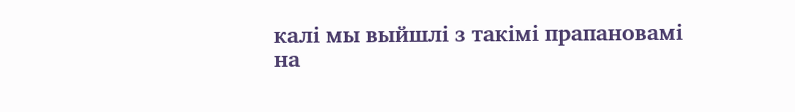калі мы выйшлі з такімі прапановамі на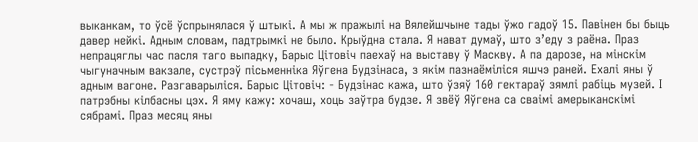выканкам, то ўсё ўспрынялася ў штыкі. А мы ж пражылі на Вялейшчыне тады ўжо гадоў 15. Павінен бы быць давер нейкі. Адным словам, падтрымкі не было. Крыўдна стала. Я нават думаў, што з’еду з раёна. Праз непрацяглы час пасля таго выпадку, Барыс Цітовіч паехаў на выставу ў Маскву. А па дарозе, на мінскім чыгуначным вакзале, сустрэў пісьменніка Яўгена Будзінаса, з якім пазнаёміліся яшчэ раней. Ехалі яны ў адным вагоне. Разгаварыліся. Барыс Цітовіч: - Будзінас кажа, што ўзяў 160 гектараў зямлі рабіць музей. І патрэбны кілбасны цэх. Я яму кажу: хочаш, хоць заўтра будзе. Я звёў Яўгена са сваімі амерыканскімі сябрамі. Праз месяц яны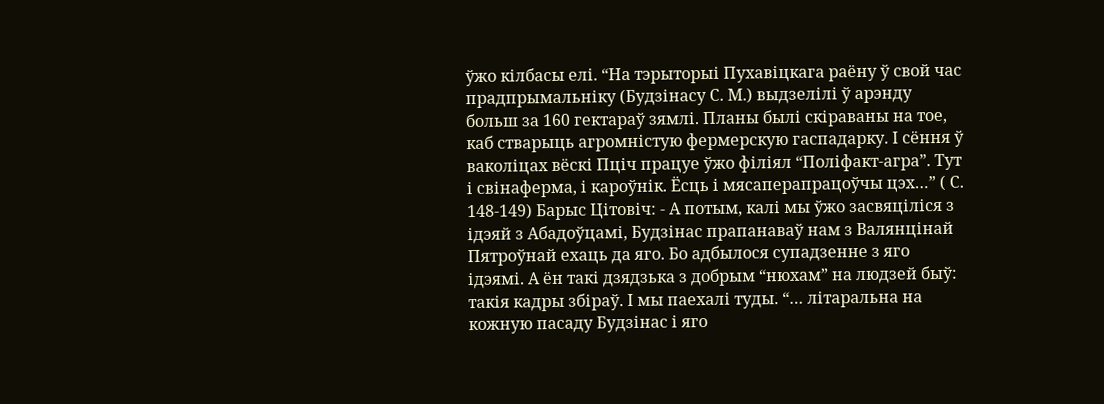ўжо кілбасы елі. “На тэрыторыі Пухавіцкага раёну ў свой час прадпрымальніку (Будзінасу С. М.) выдзелілі ў арэнду больш за 160 гектараў зямлі. Планы былі скіраваны на тое, каб стварыць агромністую фермерскую гаспадарку. І сёння ў ваколіцах вёскі Пціч працуе ўжо філіял “Поліфакт-агра”. Тут і свінаферма, і кароўнік. Ёсць і мясаперапрацоўчы цэх…” ( С. 148-149) Барыс Цітовіч: - А потым, калі мы ўжо засвяціліся з ідэяй з Абадоўцамі, Будзінас прапанаваў нам з Валянцінай Пятроўнай ехаць да яго. Бо адбылося супадзенне з яго ідэямі. А ён такі дзядзька з добрым “нюхам” на людзей быў: такія кадры збіраў. І мы паехалі туды. “… літаральна на кожную пасаду Будзінас і яго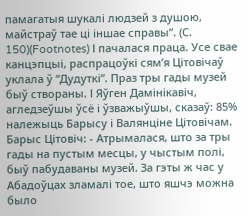памагатыя шукалі людзей з душою, майстраў тае ці іншае справы”. (С. 150)(Footnotes) І пачалася праца. Усе свае канцэпцыі, распрацоўкі сям’я Цітовічаў уклала ў “Дудуткі”. Праз тры гады музей быў створаны. І Яўген Дамінікавіч, агледзеўшы ўсё і ўзважыўшы, сказаў: 85% належыць Барысу і Валянціне Цітовічам. Барыс Цітовіч: - Атрымалася, што за тры гады на пустым месцы, у чыстым полі, быў пабудаваны музей. За гэты ж час у Абадоўцах зламалі тое, што яшчэ можна было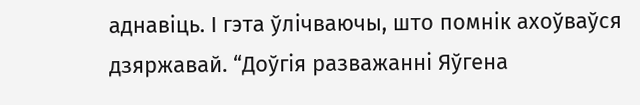аднавіць. І гэта ўлічваючы, што помнік ахоўваўся дзяржавай. “Доўгія разважанні Яўгена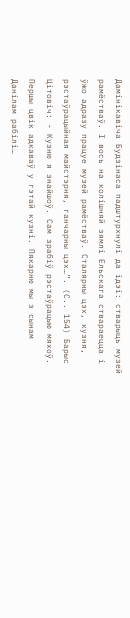Дамінікавіча Будзінаса падштурхнулі да ідэі: стварыць музей рамёстваў. І вось на колішняй зямлі Ельскага ствараецца і ўжо адразу працуе музей рамёстваў. Сталярны цэх, кузня, рэстаўрацыйная майстэрня, ганчарны цэх…”. (С.. 154) Барыс Цітовіч: - Кузню я знайшоў. Сам зрабіў рэстаўрацыю мяхоў. Першы цвік адкаваў у гэтай кузні. Пякарню мы з сынам Данілам рабілі…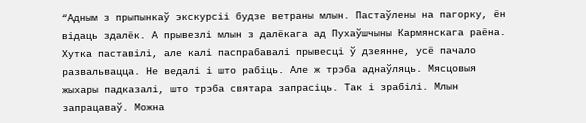“Адным з прыпынкаў экскурсіі будзе ветраны млын. Пастаўлены на пагорку, ён відаць здалёк. А прывезлі млын з далёкага ад Пухаўшчыны Кармянскага раёна. Хутка паставілі, але калі паспрабавалі прывесці ў дзеянне, усё пачало развальвацца. Не ведалі і што рабіць. Але ж трэба аднаўляць. Мясцовыя жыхары падказалі, што трэба святара запрасіць. Так і зрабілі. Млын запрацаваў. Можна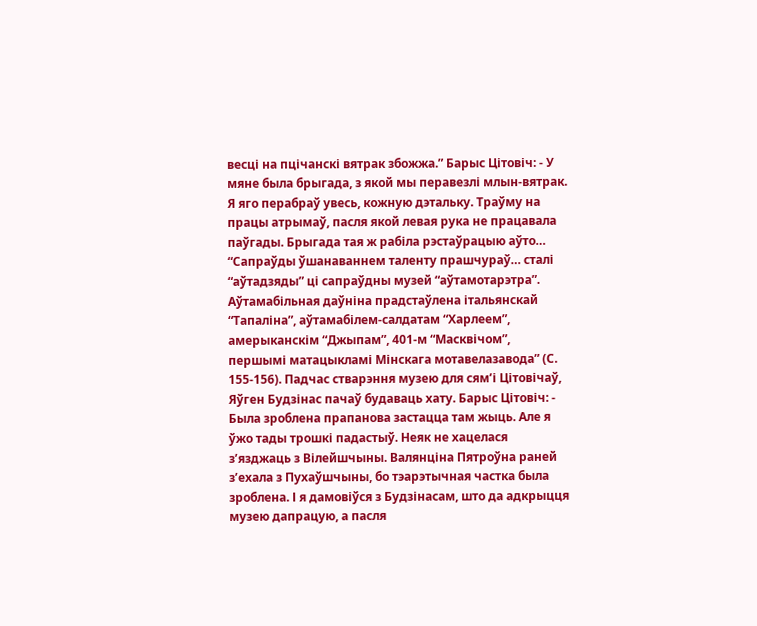весці на пцічанскі вятрак збожжа.” Барыс Цітовіч: - У мяне была брыгада, з якой мы перавезлі млын-вятрак. Я яго перабраў увесь, кожную дэтальку. Траўму на працы атрымаў, пасля якой левая рука не працавала паўгады. Брыгада тая ж рабіла рэстаўрацыю аўто… “Сапраўды ўшанаваннем таленту прашчураў… сталі “аўтадзяды” ці сапраўдны музей “аўтамотарэтра”. Аўтамабільная даўніна прадстаўлена італьянскай “Тапаліна”, аўтамабілем-салдатам “Харлеем”, амерыканскім “Джыпам”, 401-м “Масквічом”, першымі матацыкламі Мінскага мотавелазавода” (С. 155-156). Падчас стварэння музею для сям’і Цітовічаў, Яўген Будзінас пачаў будаваць хату. Барыс Цітовіч: - Была зроблена прапанова застацца там жыць. Але я ўжо тады трошкі падастыў. Неяк не хацелася з’язджаць з Вілейшчыны. Валянціна Пятроўна раней з’ехала з Пухаўшчыны, бо тэарэтычная частка была зроблена. І я дамовіўся з Будзінасам, што да адкрыцця музею дапрацую, а пасля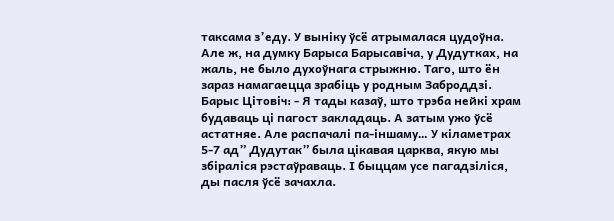таксама з’еду. У выніку ўсё атрымалася цудоўна. Але ж, на думку Барыса Барысавіча, у Дудутках, на жаль, не было духоўнага стрыжню. Таго, што ён зараз намагаецца зрабіць у родным Заброддзі. Барыс Цітовіч: - Я тады казаў, што трэба нейкі храм будаваць ці пагост закладаць. А затым ужо ўсё астатняе. Але распачалі па-іншаму… У кіламетрах 5-7 ад” Дудутак” была цікавая царква, якую мы збіраліся рэстаўраваць. І быццам усе пагадзіліся, ды пасля ўсё зачахла.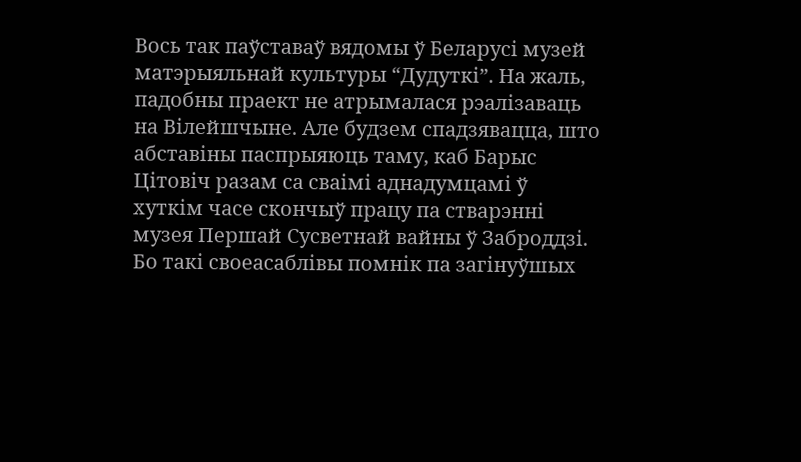Вось так паўставаў вядомы ў Беларусі музей матэрыяльнай культуры “Дудуткі”. На жаль, падобны праект не атрымалася рэалізаваць на Вілейшчыне. Але будзем спадзявацца, што абставіны паспрыяюць таму, каб Барыс Цітовіч разам са сваімі аднадумцамі ў хуткім часе скончыў працу па стварэнні музея Першай Сусветнай вайны ў Заброддзі. Бо такі своеасаблівы помнік па загінуўшых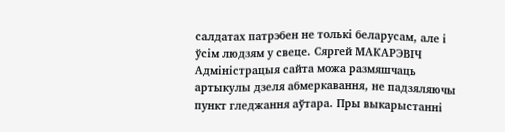салдатах патрэбен не толькі беларусам, але і ўсім людзям у свеце. Сяргей МАКАРЭВІЧ
Адміністрацыя сайта можа размяшчаць артыкулы дзеля абмеркавання, не падзяляючы пункт гледжання аўтара. Пры выкарыстанні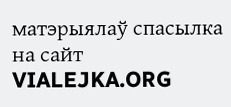матэрыялаў спасылка на сайт VIALEJKA.ORG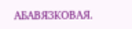АБАВЯЗКОВАЯ.